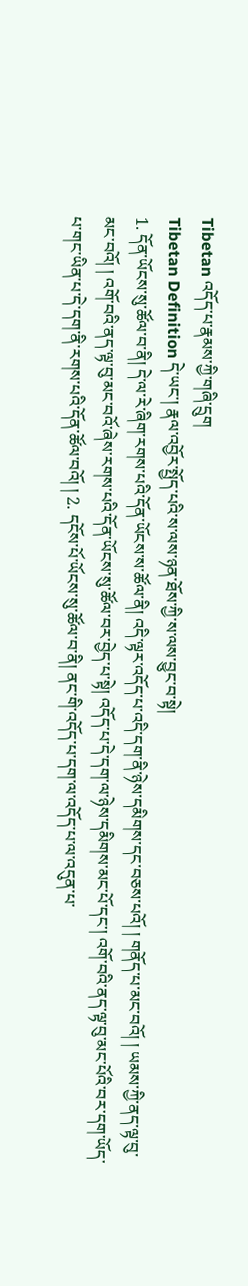Tibetan འདོད་པ་རྣམས་ཀྱི་གཞི་དྲུག
Tibetan Definition དེ་ཡང་། རྣལ་འབྱོར་སྤྱོད་པའི་ས་ལས་ཉན་ཐོས་ཀྱི་ས་ལས་བྱུང་བ་སྟེ།
1. དོན་ཡོངས་སུ་ཚོལ་བ་ནི། དེ་ལ་རེ་ཞིག་རགས་པའི་དོན་ཡོངས་ས་ཚོལ་ནི། འདི་ལྟར་འདོད་པ་འདི་དག་ནི་ཉེས་དམིགས་དང་བཅས་པའོ། ། གནོད་པ་མང་བའོ། ། ཡམས་ཀྱི་ནད་ལྟ་བུ་མང་བའོ། ། འགོ་བའི་ནད་ལྟ་བུ་མང་བའོ་ཞེས་རགས་པའི་དོན་ཡོངས་སུ་ཚོལ་བར་བྱེད་པ་སྟེ། འདོད་པ་དེ་དག་ལ་ཉེས་དམིགས་མང་པོ་དང་། འགོ་བའི་ནད་ལྟ་བུ་མང་པོའི་བར་དག་ཡོད་པ་གང་ཡིན་པ་དེ་དག་ནི་རགས་པའི་དོན་ཚོལ་བའོ། ། 2. དངོས་པོ་ཡོངས་སུ་ཚོལ་བ་ནི། ནང་གི་འདོད་པ་དག་ལ་འདོད་པ་ལ་འདུན་པ་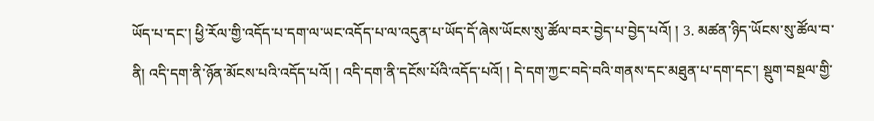ཡོད་པ་དང་། ཕྱི་རོལ་གྱི་འདོད་པ་དག་ལ་ཡང་འདོད་པ་ལ་འདུན་པ་ཡོད་དོ་ཞེས་ཡོངས་སུ་ཚོལ་བར་བྱེད་པ་བྱེད་པའོ། ། 3. མཚན་ཉིད་ཡོངས་སུ་ཚོལ་བ་ནི། འདི་དག་ནི་ཉོན་མོངས་པའི་འདོད་པའོ། ། འདི་དག་ནི་དངོས་པོའི་འདོད་པའོ། ། དེ་དག་ཀྱང་བདེ་བའི་གནས་དང་མཐུན་པ་དག་དང་། སྡུག་བསྔལ་གྱི་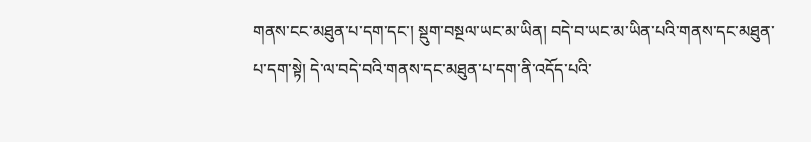གནས་ངང་མཐུན་པ་དག་དང་། སྡུག་བསྔལ་ཡང་མ་ཡིན། བདེ་བ་ཡང་མ་ཡིན་པའི་གནས་དང་མཐུན་པ་དག་སྟེ། དེ་ལ་བདེ་བའི་གནས་དང་མཐུན་པ་དག་ནི་འདོད་པའི་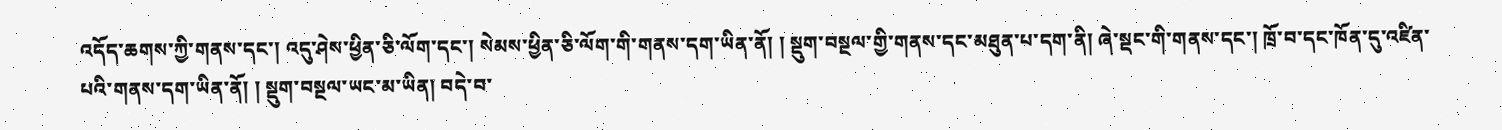འདོད་ཆགས་ཀྱི་གནས་དང་། འདུ་ཤེས་ཕྱིན་ཅི་ལོག་དང་། སེམས་ཕྱིན་ཅི་ལོག་གི་གནས་དག་ཡིན་ནོ། ། སྡུག་བསྔལ་གྱི་གནས་དང་མཐུན་པ་དག་ནི། ཞེ་སྡང་གི་གནས་དང་། ཁྲོ་བ་དང་ཁོན་དུ་འཛིན་པའི་གནས་དག་ཡིན་ནོ། ། སྡུག་བསྔལ་ཡང་མ་ཡིན། བདེ་བ་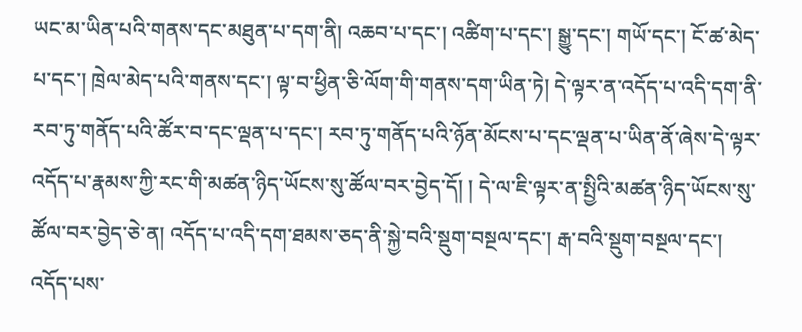ཡང་མ་ཡིན་པའི་གནས་དང་མཐུན་པ་དག་ནི། འཆབ་པ་དང་། འཚིག་པ་དང་། སྒྱུ་དང་། གཡོ་དང་། ངོ་ཚ་མེད་པ་དང་། ཁྲེལ་མེད་པའི་གནས་དང་། ལྟ་བ་ཕྱིན་ཅི་ལོག་གི་གནས་དག་ཡིན་ཏེ། དེ་ལྟར་ན་འདོད་པ་འདི་དག་ནི་རབ་ཏུ་གནོད་པའི་ཚོར་བ་དང་ལྡན་པ་དང་། རབ་ཏུ་གནོད་པའི་ཉོན་མོངས་པ་དང་ལྡན་པ་ཡིན་ནོ་ཞེས་དེ་ལྟར་འདོད་པ་རྣམས་ཀྱི་རང་གི་མཚན་ཉིད་ཡོངས་སུ་ཚོལ་བར་བྱེད་དོ། ། དེ་ལ་ཇི་ལྟར་ན་སྤྱིའི་མཚན་ཉིད་ཡོངས་སུ་ཚོལ་བར་བྱེད་ཅེ་ན། འདོད་པ་འདི་དག་ཐམས་ཅད་ནི་སྐྱེ་བའི་སྡུག་བསྔལ་དང་། རྒ་བའི་སྡུག་བསྔལ་དང་། འདོད་པས་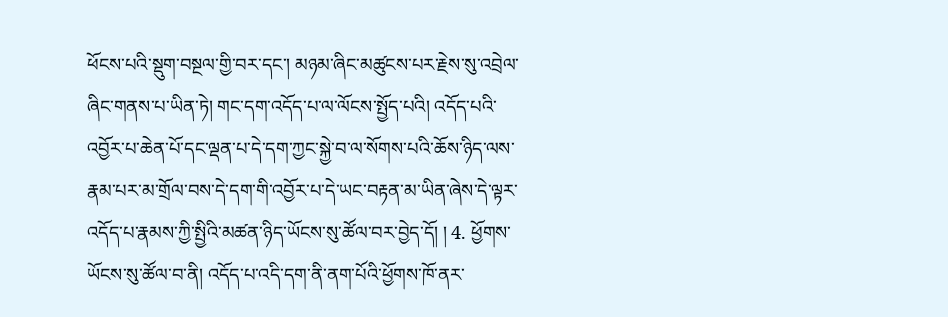ཕོངས་པའི་སྡུག་བསྔལ་གྱི་བར་དང་། མཉམ་ཞིང་མཚུངས་པར་རྗེས་སུ་འབྲེལ་ཞིང་གནས་པ་ཡིན་ཏེ། གང་དག་འདོད་པ་ལ་ལོངས་སྤྱོད་པའི། འདོད་པའི་འབྱོར་པ་ཆེན་པོ་དང་ལྡན་པ་དེ་དག་ཀྱང་སྐྱེ་བ་ལ་སོགས་པའི་ཆོས་ཉིད་ལས་རྣམ་པར་མ་གྲོལ་བས་དེ་དག་གི་འབྱོར་པ་དེ་ཡང་བརྟན་མ་ཡིན་ཞེས་དེ་ལྟར་འདོད་པ་རྣམས་ཀྱི་སྤྱིའི་མཚན་ཉིད་ཡོངས་སུ་ཚོལ་བར་བྱེད་དོ། ། 4. ཕྱོགས་ཡོངས་སུ་ཚོལ་བ་ནི། འདོད་པ་འདི་དག་ནི་ནག་པོའི་ཕྱོགས་ཁོ་ནར་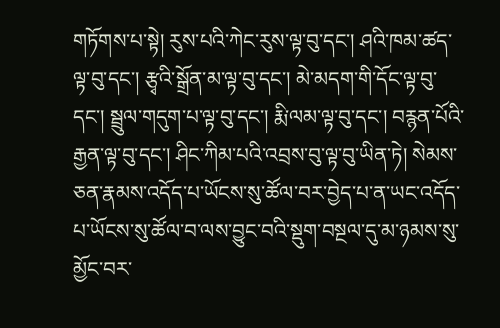གཏོགས་པ་སྟེ། རུས་པའི་ཀེང་རུས་ལྟ་བུ་དང་། ཤའི་ཁམ་ཚད་ལྟ་བུ་དང་། རྩྭའི་སྒྲོན་མ་ལྟ་བུ་དང་། མེ་མདག་གི་དོང་ལྟ་བུ་དང་། སྦྲུལ་གདུག་པ་ལྟ་བུ་དང་། རྨི་ལམ་ལྟ་བུ་དང་། བརྙན་པོའི་རྒྱན་ལྟ་བུ་དང་། ཤིང་ཀིམ་པའི་འབྲས་བུ་ལྟ་བུ་ཡིན་ཏེ། སེམས་ཅན་རྣམས་འདོད་པ་ཡོངས་སུ་ཚོལ་བར་བྱེད་པ་ན་ཡང་འདོད་པ་ཡོངས་སུ་ཚོལ་བ་ལས་བྱུང་བའི་སྡུག་བསྔལ་དུ་མ་ཉམས་སུ་མྱོང་བར་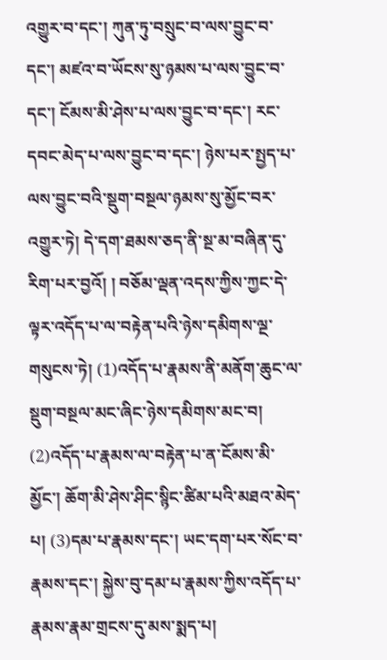འགྱུར་བ་དང་། ཀུན་ཏུ་བསྲུང་བ་ལས་བྱུང་བ་དང་། མཛའ་བ་ཡོངས་སུ་ཉམས་པ་ལས་བྱུང་བ་དང་། ངོམས་མི་ཤེས་པ་ལས་བྱུང་བ་དང་། རང་དབང་མེད་པ་ལས་བྱུང་བ་དང་། ཉེས་པར་སྤྱད་པ་ལས་བྱུང་བའི་སྡུག་བསྔལ་ཉམས་སུ་མྱོང་བར་འགྱུར་ཏེ། དེ་དག་ཐམས་ཅད་ནི་སྔ་མ་བཞིན་དུ་རིག་པར་བྱའོ། ། བཅོམ་ལྡན་འདས་ཀྱིས་ཀྱང་དེ་ལྟར་འདོད་པ་ལ་བརྟེན་པའི་ཉེས་དམིགས་ལྔ་གསུངས་ཏེ། (1)འདོད་པ་རྣམས་ནི་མནོག་ཆུང་ལ་སྡུག་བསྔལ་མང་ཞིང་ཉེས་དམིགས་མང་བ། (2)འདོད་པ་རྣམས་ལ་བརྟེན་པ་ན་ངོམས་མི་མྱོང་། ཆོག་མི་ཤེས་ཤིང་སྙིང་ཚིམ་པའི་མཐའ་མེད་པ། (3)དམ་པ་རྣམས་དང་། ཡང་དག་པར་སོང་བ་རྣམས་དང་། སྐྱེས་བུ་དམ་པ་རྣམས་ཀྱིས་འདོད་པ་རྣམས་རྣམ་གྲངས་དུ་མས་སྨད་པ།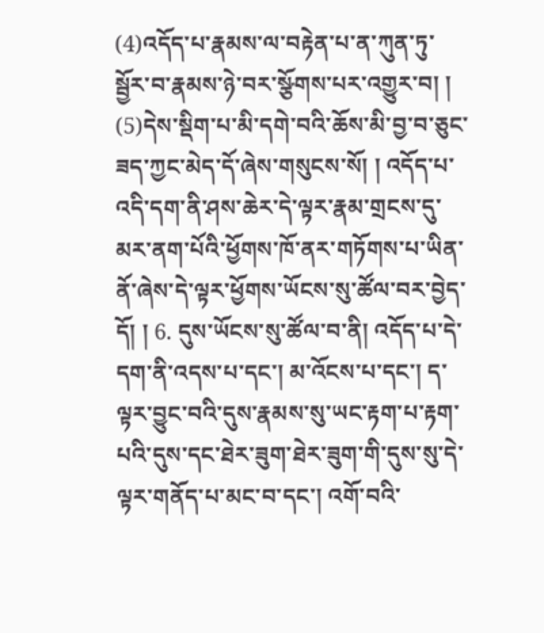(4)འདོད་པ་རྣམས་ལ་བརྟེན་པ་ན་ཀུན་ཏུ་སྦྱོར་བ་རྣམས་ཉེ་བར་སྩོགས་པར་འགྱུར་བ། ། (5)དེས་སྡིག་པ་མི་དགེ་བའི་ཆོས་མི་བྱ་བ་ཅུང་ཟད་ཀྱང་མེད་དོ་ཞེས་གསུངས་སོ། ། འདོད་པ་འདི་དག་ནི་ཤས་ཆེར་དེ་ལྟར་རྣམ་གྲངས་དུ་མར་ནག་པོའི་ཕྱོགས་ཁོ་ནར་གཏོགས་པ་ཡིན་ནོ་ཞེས་དེ་ལྟར་ཕྱོགས་ཡོངས་སུ་ཚོལ་བར་བྱེད་དོ། ། 6. དུས་ཡོངས་སུ་ཚོལ་བ་ནི། འདོད་པ་དེ་དག་ནི་འདས་པ་དང་། མ་འོངས་པ་དང་། ད་ལྟར་བྱུང་བའི་དུས་རྣམས་སུ་ཡང་རྟག་པ་རྟག་པའི་དུས་དང་ཐེར་ཟུག་ཐེར་ཟུག་གི་དུས་སུ་དེ་ལྟར་གནོད་པ་མང་བ་དང་། འགོ་བའི་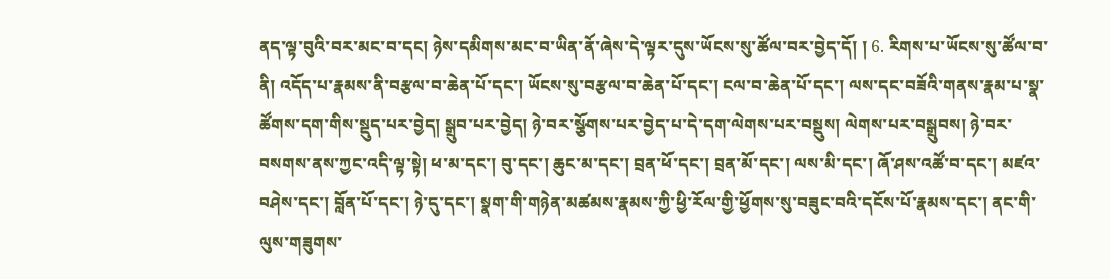ནད་ལྟ་བུའི་བར་མང་བ་དང། ཉེས་དམིགས་མང་བ་ཡིན་ནོ་ཞེས་དེ་ལྟར་དུས་ཡོངས་སུ་ཚོལ་བར་བྱེད་དོ། ། 6. རིགས་པ་ཡོངས་སུ་ཚོལ་བ་ནི། འདོད་པ་རྣམས་ནི་བརྩལ་བ་ཆེན་པོ་དང་། ཡོངས་སུ་བརྩལ་བ་ཆེན་པོ་དང་། ངལ་བ་ཆེན་པོ་དང་། ལས་དང་བཟོའི་གནས་རྣམ་པ་སྣ་ཚོགས་དག་གིས་སྡུད་པར་བྱེད། སྒྲུབ་པར་བྱེད། ཉེ་བར་སྩོགས་པར་བྱེད་པ་དེ་དག་ལེགས་པར་བསྡུས། ལེགས་པར་བསྒྲུབས། ཉེ་བར་བསགས་ནས་ཀྱང་འདི་ལྟ་སྟེ། ཕ་མ་དང་། བུ་དང་། ཆུང་མ་དང་། བྲན་ཕོ་དང་། བྲན་མོ་དང་། ལས་མི་དང་། ཞོ་ཤས་འཚོ་བ་དང་། མཛའ་བཤེས་དང་། བློན་པོ་དང་། ཉེ་དུ་དང་། སྣག་གི་གཉེན་མཚམས་རྣམས་ཀྱི་ཕྱི་རོལ་གྱི་ཕྱོགས་སུ་བཟུང་བའི་དངོས་པོ་རྣམས་དང་། ནང་གི་ལུས་གཟུགས་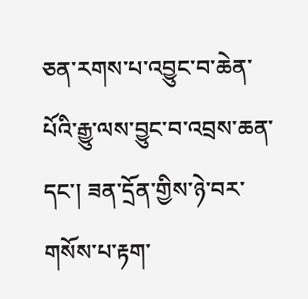ཅན་རགས་པ་འབྱུང་བ་ཆེན་པོའི་རྒྱུ་ལས་བྱུང་བ་འབྲས་ཆན་དང་། ཟན་དྲོན་གྱིས་ཉེ་བར་གསོས་པ་རྟག་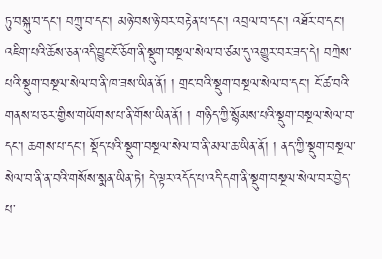ཏུ་བསྐུ་བ་དང་། བཀྲུ་བ་དང་། མཉེ་བས་ཉེ་བར་བརྟེན་པ་དང་། འབྲལ་བ་དང་། འཐོར་བ་དང་། འཇིག་པའི་ཆོས་ཅན་འདི་བྱུང་ངོ་ཅོག་ནི་སྡུག་བསྔལ་སེལ་བ་ཙམ་དུ་འགྱུར་བར་ཟད་དེ། བཀྲེས་པའི་སྡུག་བསྔལ་སེལ་བ་ནི་ཁ་ཟས་ཡིན་ནོ། ། གྲང་བའི་སྡུག་བསྔལ་སེལ་བ་དང་། ངོ་ཚ་བའི་གནས་པ་ཅར་གྱིས་གཡོགས་པ་ནི་གོས་ཡིན་ནོ། ། གཉིད་ཀྱི་སྙོམས་པའི་སྡུག་བསྔལ་སེལ་བ་དང་། ཆགས་པ་དང་། སྡོད་པའི་སྡུག་བསྔལ་སེལ་བ་ནི་མལ་ཆ་ཡིན་ནོ། ། ནད་ཀྱི་སྡུག་བསྔལ་སེལ་བ་ནི་ན་བའི་གསོས་སྨན་ཡིན་ཏེ། དེ་ལྟར་འདོད་པ་འདི་དག་ནི་སྡུག་བསྔལ་སེལ་བར་བྱེད་པ་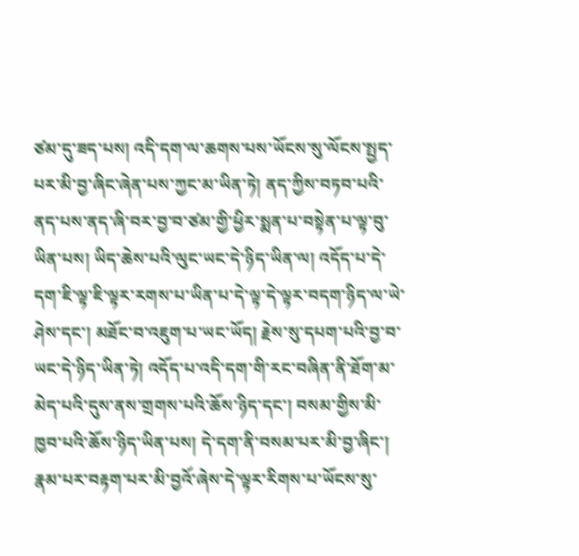ཙམ་དུ་ཟད་པས། འདི་དག་ལ་ཆགས་པས་ཡོངས་སུ་ལོངས་སྤྱད་པར་མི་བྱ་ཞིང་ཞེན་པས་ཀྱང་མ་ཡིན་ཏེ། ནད་ཀྱིས་བཏབ་པའི་ནད་པས་ནད་ཞི་བར་བྱ་བ་ཙམ་གྱི་ཕྱིར་སྨན་པ་བསྟེན་པ་ལྟ་བུ་ཡིན་པས། ཡིད་ཆེས་པའི་ལུང་ཡང་དེ་ཉིད་ཡིན་ལ། འདོད་པ་དེ་དག་ཇི་ལྟ་ཇི་ལྟར་རགས་པ་ཡིན་པ་དེ་ལྟ་དེ་ལྟར་བདག་ཉིད་ལ་ཡེ་ཤེས་དང་། མཐོང་བ་འཇུག་པ་ཡང་ཡོད། རྗེས་སུ་དཔག་པའི་བྱ་བ་ཡང་དེ་ཉིད་ཡིན་ཏེ། འདོད་པ་འདི་དག་གི་རང་བཞིན་ནི་ཐོག་མ་མེད་པའི་དུས་ནས་གྲགས་པའི་ཆོས་ཉིད་དང་། བསམ་གྱིས་མི་ཁྱབ་པའི་ཆོས་ཉིད་ཡིན་པས། དེ་དག་ནི་བསམ་པར་མི་བྱ་ཞིང་། རྣམ་པར་བརྟག་པར་མི་བྱའོ་ཞེས་དེ་ལྟར་རིགས་པ་ཡོངས་སུ་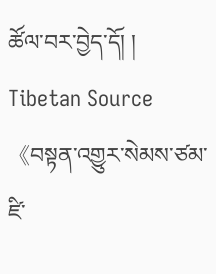ཚོལ་བར་བྱེད་དོ། །
Tibetan Source 《བསྟན་འགྱུར་སེམས་ཙམ་ཛི་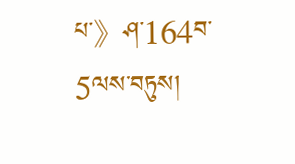པ་》ཤ་164བ་5ལས་བཏུས།